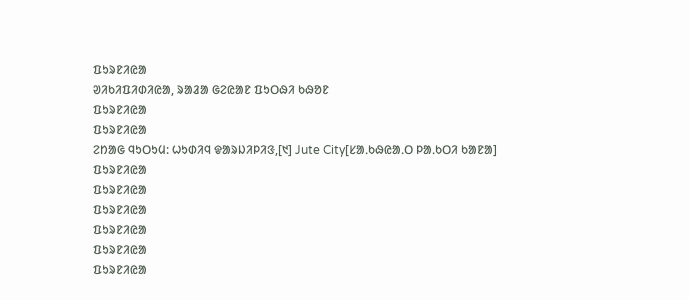ᱯᱩᱨᱱᱤᱭᱟ
ᱣᱤᱠᱤᱯᱤᱰᱤᱭᱟ, ᱨᱟᱲᱟ ᱜᱮᱭᱟᱱ ᱯᱩᱛᱷᱤ ᱠᱷᱚᱱ
ᱯᱩᱨᱱᱤᱭᱟ
ᱯᱩᱨᱱᱤᱭᱟ
ᱮᱴᱟᱜ ᱧᱩᱛᱩᱢ: ᱦᱩᱰᱤᱧ ᱫᱟᱨᱡᱤᱞᱤᱝ,[᱑] Jute City[ᱥᱟᱹᱠᱷᱭᱟᱹᱛ ᱞᱟᱹᱠᱛᱤ ᱠᱟᱱᱟ]
ᱯᱩᱨᱱᱤᱭᱟ
ᱯᱩᱨᱱᱤᱭᱟ
ᱯᱩᱨᱱᱤᱭᱟ
ᱯᱩᱨᱱᱤᱭᱟ
ᱯᱩᱨᱱᱤᱭᱟ
ᱯᱩᱨᱱᱤᱭᱟ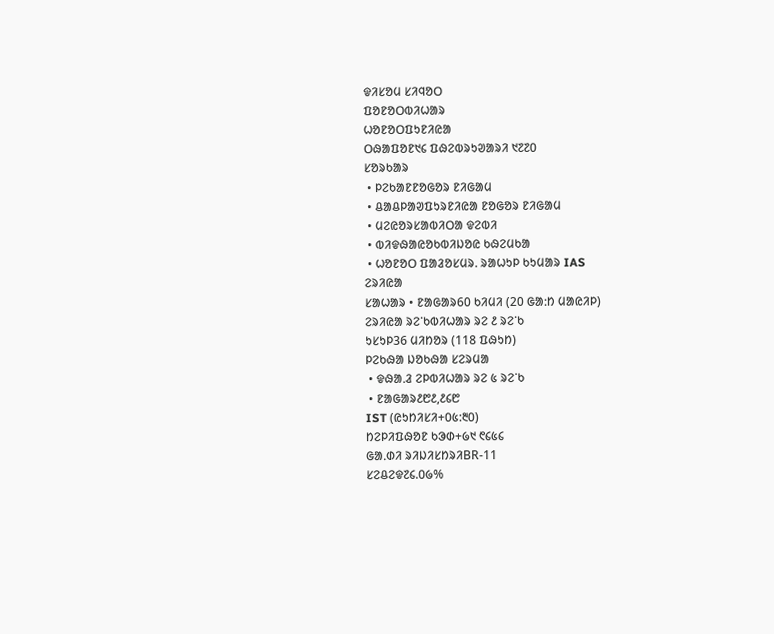ᱫᱤᱥᱚᱢ ᱥᱤᱧᱚᱛ
ᱯᱚᱱᱚᱛᱵᱤᱦᱟᱨ
ᱦᱚᱱᱚᱛᱯᱩᱱᱤᱭᱟ
ᱛᱷᱟᱯᱚᱱ᱑᱔ ᱯᱷᱮᱵᱨᱩᱣᱟᱨᱤ ᱑᱗᱗᱐
ᱥᱚᱨᱠᱟᱨ
 • ᱞᱮᱠᱟᱱᱱᱚᱜᱚᱨ ᱱᱤᱜᱟᱢ
 • ᱪᱟᱪᱞᱟᱣᱯᱩᱨᱱᱤᱭᱟ ᱱᱚᱜᱚᱨ ᱱᱤᱜᱟᱢ
 • ᱢᱮᱭᱚᱨᱥᱟᱵᱤᱛᱟ ᱫᱮᱵᱤ
 • ᱵᱤᱫᱷᱟᱭᱚᱠᱵᱤᱡᱚᱭ ᱠᱷᱮᱢᱠᱟ
 • ᱦᱚᱱᱚᱛ ᱯᱟᱲᱚᱥᱢᱨ. ᱨᱟᱦᱩᱞ ᱠᱩᱢᱟᱨ IAS
ᱮᱨᱤᱭᱟ
ᱥᱟᱦᱟᱨ • ᱱᱟᱜᱟᱨ60 ᱠᱤᱢᱤ (20 ᱜᱟᱺᱴ ᱢᱟᱭᱤᱞ)
ᱮᱨᱤᱭᱟ ᱨᱮᱸᱠᱵᱤᱦᱟᱨ ᱨᱮ ᱒ ᱨᱮᱸᱠ
ᱩᱥᱩᱞ36 ᱢᱤᱴᱚᱨ (118 ᱯᱷᱩᱴ)
ᱞᱮᱠᱷᱟ ᱡᱚᱠᱷᱟ ᱥᱮᱨᱢᱟ
 • ᱫᱷᱟᱹᱲ ᱮᱞᱵᱤᱦᱟᱨ ᱨᱮ ᱕ ᱨᱮᱸᱠ
 • ᱱᱟᱜᱟᱨ᱒᱘᱒,᱒᱔᱘
IST (ᱭᱩᱴᱤᱥᱤ+᱐᱕:᱓᱐)
ᱴᱮᱞᱤᱯᱷᱚᱱ ᱠᱳᱰ+᱙᱑ ᱖᱔᱕᱔
ᱜᱟᱹᱰᱤ ᱨᱤᱡᱤᱥᱴᱨᱤBR-11
ᱥᱮᱪᱮᱫ᱗᱔.᱐᱙%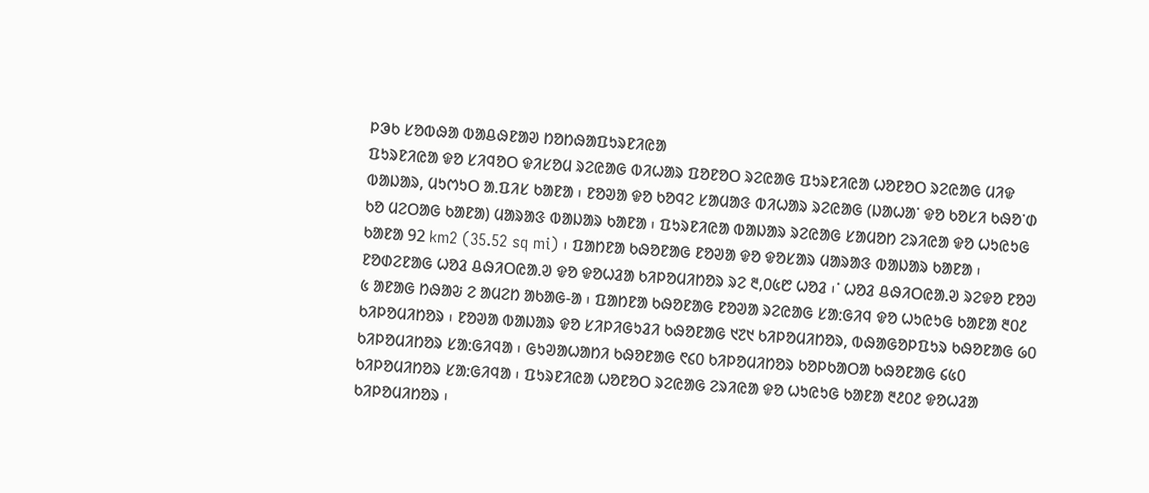ᱞᱳᱠ ᱥᱚᱵᱷᱟ ᱵᱟᱪᱷᱱᱟᱣ ᱴᱚᱴᱷᱟᱯᱩᱨᱱᱤᱭᱟ
ᱯᱩᱨᱱᱤᱭᱟ ᱫᱚ ᱥᱤᱧᱚᱛ ᱫᱤᱥᱚᱢ ᱨᱮᱭᱟᱜ ᱵᱤᱦᱟᱨ ᱯᱚᱱᱚᱛ ᱨᱮᱭᱟᱜ ᱯᱩᱨᱱᱤᱭᱟ ᱦᱚᱱᱚᱛ ᱨᱮᱭᱟᱜ ᱢᱤᱫ ᱵᱟᱡᱟᱨ, ᱢᱩᱬᱩᱛ ᱟᱹᱯᱤᱥ ᱠᱟᱱᱟ ᱾ ᱱᱚᱣᱟ ᱫᱚ ᱠᱚᱧᱮ ᱥᱟᱢᱟᱝ ᱵᱤᱦᱟᱨ ᱨᱮᱭᱟᱜ (ᱡᱟᱦᱟᱸ ᱫᱚ ᱠᱚᱥᱤ ᱠᱷᱚᱸᱰ ᱠᱚ ᱢᱮᱛᱟᱜ ᱠᱟᱱᱟ) ᱢᱟᱨᱟᱝ ᱵᱟᱡᱟᱨ ᱠᱟᱱᱟ ᱾ ᱯᱩᱨᱱᱤᱭᱟ ᱵᱟᱡᱟᱨ ᱨᱮᱭᱟᱜ ᱥᱟᱢᱚᱴ ᱮᱨᱤᱭᱟ ᱫᱚ ᱦᱩᱭᱩᱜ ᱠᱟᱱᱟ 92 km2 (35.52 sq mi) ᱾ ᱯᱟᱴᱱᱟ ᱠᱷᱚᱱᱟᱜ ᱱᱚᱣᱟ ᱫᱚ ᱫᱚᱥᱟᱨ ᱢᱟᱨᱟᱝ ᱵᱟᱡᱟᱨ ᱠᱟᱱᱟ ᱾ ᱱᱚᱰᱮᱱᱟᱜ ᱦᱚᱲ ᱪᱷᱤᱛᱭᱟᱹᱣ ᱫᱚ ᱫᱚᱦᱲᱟ ᱠᱤᱞᱚᱢᱤᱴᱚᱨ ᱨᱮ ᱓,᱐᱕᱘ ᱦᱚᱲ ᱾ᱸ ᱦᱚᱲ ᱪᱷᱤᱛᱭᱟᱹᱣ ᱨᱮᱫᱚ ᱱᱚᱣ ᱕ ᱟᱱᱟᱜ ᱴᱷᱟᱶ ᱮ ᱟᱢᱮᱴ ᱟᱠᱟᱜ-ᱟ ᱾ ᱯᱟᱴᱱᱟ ᱠᱷᱚᱱᱟᱜ ᱱᱚᱣᱟ ᱨᱮᱭᱟᱜ ᱥᱟᱺᱜᱤᱧ ᱫᱚ ᱦᱩᱭᱩᱜ ᱠᱟᱱᱟ ᱓᱐᱒ ᱠᱤᱞᱚᱢᱤᱴᱚᱨ ᱾ ᱱᱚᱣᱟ ᱵᱟᱡᱟᱨ ᱫᱚ ᱥᱤᱞᱤᱜᱩᱲᱤ ᱠᱷᱚᱱᱟᱜ ᱑᱗᱑ ᱠᱤᱞᱚᱢᱤᱴᱚᱨ, ᱵᱷᱟᱜᱚᱞᱯᱩᱨ ᱠᱷᱚᱱᱟᱜ ᱙᱐ ᱠᱤᱞᱚᱢᱤᱴᱚᱨ ᱥᱟᱺᱜᱤᱧᱟ ᱾ ᱜᱩᱣᱟᱦᱟᱴᱤ ᱠᱷᱚᱱᱟᱜ ᱖᱔᱐ ᱠᱤᱞᱚᱢᱤᱴᱚᱨ ᱠᱚᱞᱠᱟᱛᱟ ᱠᱷᱚᱱᱟᱜ ᱔᱕᱐ ᱠᱤᱞᱚᱢᱤᱴᱚᱨ ᱥᱟᱺᱜᱤᱧᱟ ᱾ ᱯᱩᱨᱱᱤᱭᱟ ᱦᱚᱱᱚᱛ ᱨᱮᱭᱟᱜ ᱮᱨᱤᱭᱟ ᱫᱚ ᱦᱩᱭᱩᱜ ᱠᱟᱱᱟ ᱓᱒᱐᱒ ᱫᱚᱦᱲᱟ ᱠᱤᱞᱚᱢᱤᱴᱚᱨ ᱾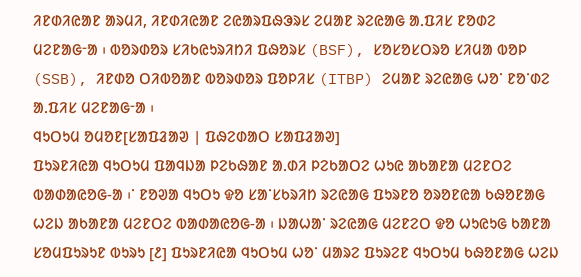ᱤᱱᱰᱤᱭᱟᱱ ᱟᱨᱢᱤ, ᱤᱱᱰᱤᱭᱟᱱ ᱮᱭᱟᱨᱯᱷᱳᱨᱥ ᱮᱢᱟᱱ ᱨᱮᱭᱟᱜ ᱟᱹᱯᱤᱥ ᱱᱚᱰᱮ ᱢᱮᱱᱟᱜᱼᱟ ᱾ ᱵᱚᱨᱰᱚᱨ ᱥᱤᱠᱭᱩᱨᱤᱴᱤ ᱯᱷᱚᱨᱥ (BSF), ᱥᱚᱥᱚᱥᱛᱨᱚ ᱥᱤᱢᱟ ᱵᱚᱞ (SSB), ᱤᱱᱰᱚ ᱛᱤᱵᱚᱟᱱ ᱵᱚᱨᱰᱚᱨ ᱯᱚᱞᱤᱥ (ITBP) ᱮᱢᱟᱱ ᱨᱮᱭᱟᱜ ᱦᱚᱸ ᱱᱚᱸᱰᱮ ᱟᱹᱯᱤᱥ ᱢᱮᱱᱟᱜᱼᱟ ᱾
ᱧᱩᱛᱩᱢ ᱚᱢᱚᱱ[ᱥᱟᱯᱲᱟᱣ | ᱯᱷᱮᱰᱟᱛ ᱥᱟᱯᱲᱟᱣ]
ᱯᱩᱨᱱᱤᱭᱟ ᱧᱩᱛᱩᱢ ᱯᱟᱧᱡᱟ ᱞᱮᱠᱷᱟᱱ ᱟᱹᱰᱤ ᱞᱮᱠᱟᱛᱮ ᱦᱩᱭ ᱟᱠᱟᱱᱟ ᱢᱮᱱᱛᱮ ᱵᱟᱰᱟᱭᱚᱜ-ᱟ ᱾ᱸ ᱱᱚᱣᱟ ᱧᱩᱛᱩ ᱫᱚ ᱥᱟᱸᱥᱠᱨᱤᱴ ᱨᱮᱭᱟᱜ ᱯᱩᱨᱱᱚ ᱚᱨᱚᱱᱭᱟ ᱠᱷᱚᱱᱟᱜ ᱦᱮᱡ ᱟᱠᱟᱱᱟ ᱢᱮᱱᱛᱮ ᱵᱟᱰᱟᱭᱚᱜ-ᱟ ᱾ ᱡᱟᱦᱟᱸ ᱨᱮᱭᱟᱜ ᱢᱮᱱᱮᱛ ᱫᱚ ᱦᱩᱭᱩᱜ ᱠᱟᱱᱟ ᱥᱚᱢᱯᱩᱨᱩᱱ ᱵᱩᱨᱩ [᱒] ᱯᱩᱨᱱᱤᱭᱟ ᱧᱩᱛᱩᱢ ᱦᱚᱸ ᱢᱟᱨᱮ ᱯᱩᱨᱮᱱ ᱧᱩᱛᱩᱢ ᱠᱷᱚᱱᱟᱜ ᱦᱮᱡ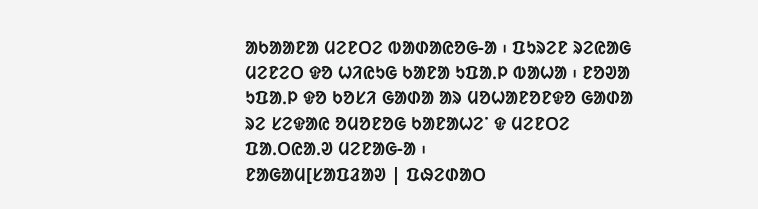ᱟᱠᱟᱟᱱᱟ ᱢᱮᱱᱛᱮ ᱵᱟᱰᱟᱭᱚᱜ-ᱟ ᱾ ᱯᱩᱨᱮᱱ ᱨᱮᱭᱟᱜ ᱢᱮᱱᱮᱛ ᱫᱚ ᱦᱤᱭᱩᱜ ᱠᱟᱱᱟ ᱩᱯᱟᱹᱞ ᱵᱟᱦᱟ ᱾ ᱱᱚᱣᱟ ᱩᱯᱟᱹᱞ ᱫᱚ ᱠᱚᱥᱤ ᱜᱟᱰᱟ ᱟᱨ ᱢᱚᱦᱟᱱᱚᱱᱫᱚ ᱜᱟᱰᱟ ᱨᱮ ᱥᱮᱫᱟᱭ ᱚᱢᱚᱱᱚᱜ ᱠᱟᱱᱟᱦᱮᱸ ᱫ ᱢᱮᱱᱛᱮ ᱯᱟᱹᱛᱭᱟᱹᱣ ᱢᱮᱱᱟᱜ-ᱟ ᱾
ᱱᱟᱜᱟᱢ[ᱥᱟᱯᱲᱟᱣ | ᱯᱷᱮᱰᱟᱛ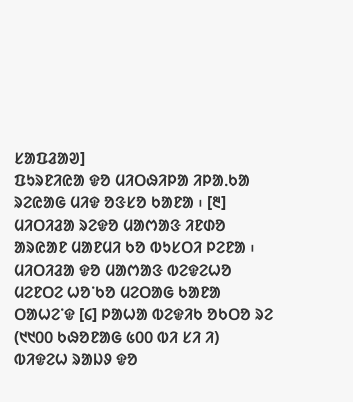ᱥᱟᱯᱲᱟᱣ]
ᱯᱩᱨᱱᱤᱭᱟ ᱫᱚ ᱢᱤᱛᱷᱤᱞᱟ ᱤᱞᱟᱹᱠᱟ ᱨᱮᱭᱟᱜ ᱢᱤᱫ ᱚᱝᱥᱚ ᱠᱟᱱᱟ ᱾ [᱓] ᱢᱤᱛᱤᱲᱟ ᱨᱮᱫᱚ ᱢᱟᱬᱟᱝ ᱤᱱᱰᱚ ᱟᱨᱭᱟᱱ ᱢᱟᱱᱢᱤ ᱠᱚ ᱵᱩᱥᱛᱤ ᱞᱮᱱᱟ ᱾ ᱢᱤᱛᱤᱲᱟ ᱫᱚ ᱢᱟᱬᱟᱝ ᱵᱮᱫᱮᱦᱚ ᱢᱮᱱᱛᱮ ᱦᱚᱸᱠᱚ ᱢᱮᱛᱟᱜ ᱠᱟᱱᱟ ᱛᱟᱦᱮᱸᱫ [᱔] ᱞᱟᱦᱟ ᱵᱮᱫᱤᱠ ᱚᱠᱛᱚ ᱨᱮ (᱑᱑᱐᱐ ᱠᱷᱚᱱᱟᱜ ᱕᱐᱐ ᱵᱤ ᱥᱤ ᱤ) ᱵᱤᱫᱮᱦ ᱨᱟᱡᱽ ᱫᱚ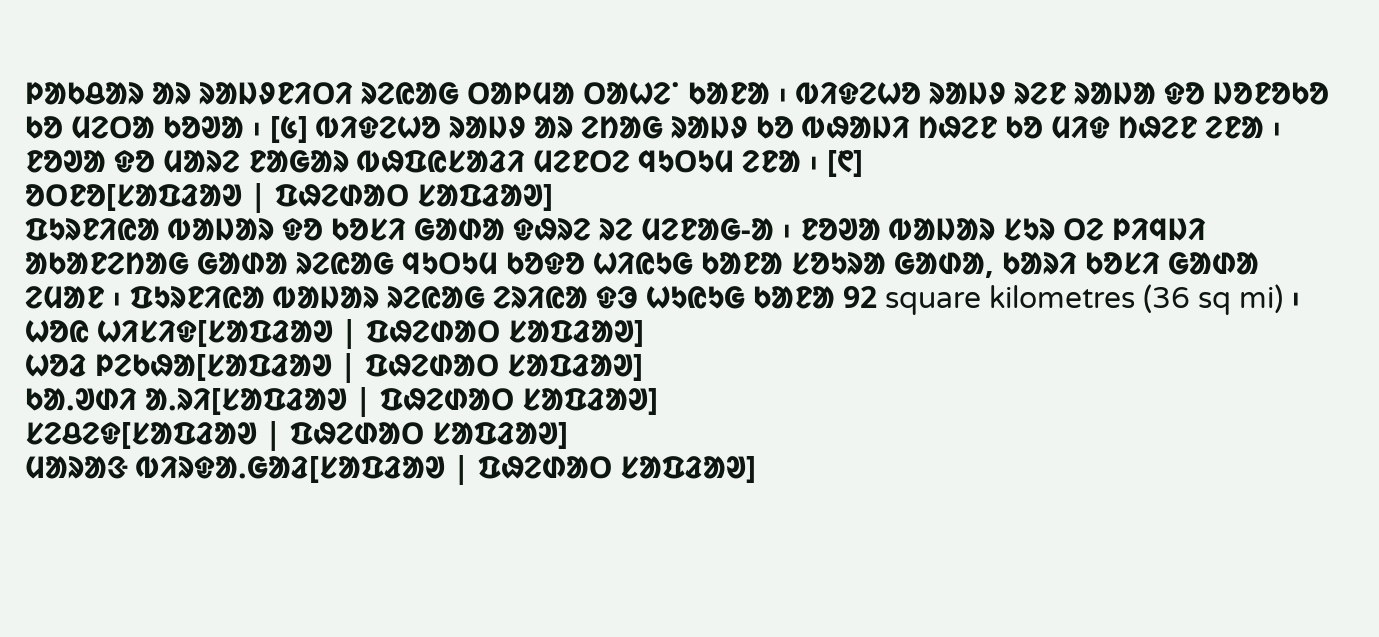ᱞᱟᱠᱪᱟᱨ ᱟᱨ ᱨᱟᱡᱽᱱᱤᱛᱤ ᱨᱮᱭᱟᱜ ᱛᱟᱞᱢᱟ ᱛᱟᱦᱮᱸ ᱠᱟᱱᱟ ᱾ ᱵᱤᱫᱮᱦᱚ ᱨᱟᱡᱽ ᱨᱮᱱ ᱨᱟᱡᱟ ᱫᱚ ᱡᱚᱱᱚᱠᱚ ᱠᱚ ᱢᱮᱛᱟ ᱠᱚᱣᱟ ᱾ [᱕] ᱵᱤᱫᱮᱦᱚ ᱨᱟᱡᱽ ᱟᱨ ᱮᱴᱟᱜ ᱨᱟᱡᱽ ᱠᱚ ᱵᱷᱟᱡᱤ ᱴᱷᱮᱱ ᱠᱚ ᱢᱤᱫ ᱴᱷᱮᱱ ᱮᱱᱟ ᱾ ᱱᱚᱣᱟ ᱫᱚ ᱢᱟᱨᱮ ᱱᱟᱜᱟᱨ ᱵᱷᱯᱭᱥᱟᱲᱤ ᱢᱮᱱᱛᱮ ᱧᱩᱛᱩᱢ ᱮᱱᱟ ᱾ [᱖]
ᱚᱛᱱᱚ[ᱥᱟᱯᱲᱟᱣ | ᱯᱷᱮᱰᱟᱛ ᱥᱟᱯᱲᱟᱣ]
ᱯᱩᱨᱱᱤᱭᱟ ᱵᱟᱡᱟᱨ ᱫᱚ ᱠᱚᱥᱤ ᱜᱟᱰᱟ ᱫᱷᱨᱮ ᱨᱮ ᱢᱮᱱᱟᱜ-ᱟ ᱾ ᱱᱚᱣᱟ ᱵᱟᱡᱟᱨ ᱥᱩᱨ ᱛᱮ ᱞᱤᱧᱡᱤ ᱟᱠᱟᱱᱮᱴᱟᱜ ᱜᱟᱰᱟ ᱨᱮᱭᱟᱜ ᱧᱩᱛᱩᱢ ᱠᱚᱫᱚ ᱦᱤᱭᱩᱜ ᱠᱟᱱᱟ ᱥᱚᱩᱨᱟ ᱜᱟᱰᱟ, ᱠᱟᱨᱤ ᱠᱚᱥᱤ ᱜᱟᱰᱟ ᱮᱢᱟᱱ ᱾ ᱯᱩᱨᱱᱤᱭᱟ ᱵᱟᱡᱟᱨ ᱨᱮᱭᱟᱜ ᱮᱨᱤᱭᱟ ᱫᱳ ᱦᱩᱭᱩᱜ ᱠᱟᱱᱟ 92 square kilometres (36 sq mi) ᱾
ᱦᱚᱭ ᱦᱤᱥᱤᱫ[ᱥᱟᱯᱲᱟᱣ | ᱯᱷᱮᱰᱟᱛ ᱥᱟᱯᱲᱟᱣ]
ᱦᱚᱲ ᱞᱮᱠᱷᱟ[ᱥᱟᱯᱲᱟᱣ | ᱯᱷᱮᱰᱟᱛ ᱥᱟᱯᱲᱟᱣ]
ᱠᱟᱹᱣᱰᱤ ᱟᱹᱨᱤ[ᱥᱟᱯᱲᱟᱣ | ᱯᱷᱮᱰᱟᱛ ᱥᱟᱯᱲᱟᱣ]
ᱥᱮᱪᱮᱫ[ᱥᱟᱯᱲᱟᱣ | ᱯᱷᱮᱰᱟᱛ ᱥᱟᱯᱲᱟᱣ]
ᱢᱟᱨᱟᱝ ᱵᱤᱨᱫᱟᱹᱜᱟᱲ[ᱥᱟᱯᱲᱟᱣ | ᱯᱷᱮᱰᱟᱛ ᱥᱟᱯᱲᱟᱣ]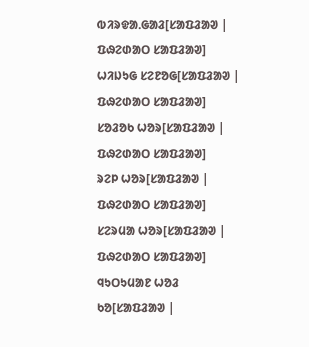ᱵᱤᱨᱫᱟᱹᱜᱟᱲ[ᱥᱟᱯᱲᱟᱣ | ᱯᱷᱮᱰᱟᱛ ᱥᱟᱯᱲᱟᱣ]
ᱦᱤᱡᱩᱜ ᱥᱮᱱᱚᱜ[ᱥᱟᱯᱲᱟᱣ | ᱯᱷᱮᱰᱟᱛ ᱥᱟᱯᱲᱟᱣ]
ᱥᱚᱲᱚᱠ ᱦᱚᱨ[ᱥᱟᱯᱲᱟᱣ | ᱯᱷᱮᱰᱟᱛ ᱥᱟᱯᱲᱟᱣ]
ᱨᱮᱞ ᱦᱚᱨ[ᱥᱟᱯᱲᱟᱣ | ᱯᱷᱮᱰᱟᱛ ᱥᱟᱯᱲᱟᱣ]
ᱥᱮᱨᱢᱟ ᱦᱚᱨ[ᱥᱟᱯᱲᱟᱣ | ᱯᱷᱮᱰᱟᱛ ᱥᱟᱯᱲᱟᱣ]
ᱧᱩᱛᱩᱢᱟᱱ ᱦᱚᱲ ᱠᱚ[ᱥᱟᱯᱲᱟᱣ |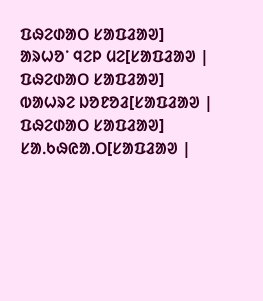ᱯᱷᱮᱰᱟᱛ ᱥᱟᱯᱲᱟᱣ]
ᱟᱨᱦᱚᱸ ᱧᱮᱞ ᱢᱮ[ᱥᱟᱯᱲᱟᱣ | ᱯᱷᱮᱰᱟᱛ ᱥᱟᱯᱲᱟᱣ]
ᱵᱟᱦᱨᱮ ᱡᱚᱱᱚᱲ[ᱥᱟᱯᱲᱟᱣ | ᱯᱷᱮᱰᱟᱛ ᱥᱟᱯᱲᱟᱣ]
ᱥᱟᱹᱠᱷᱭᱟᱹᱛ[ᱥᱟᱯᱲᱟᱣ |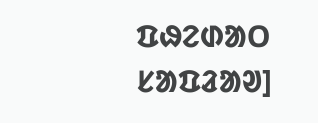ᱯᱷᱮᱰᱟᱛ ᱥᱟᱯᱲᱟᱣ]